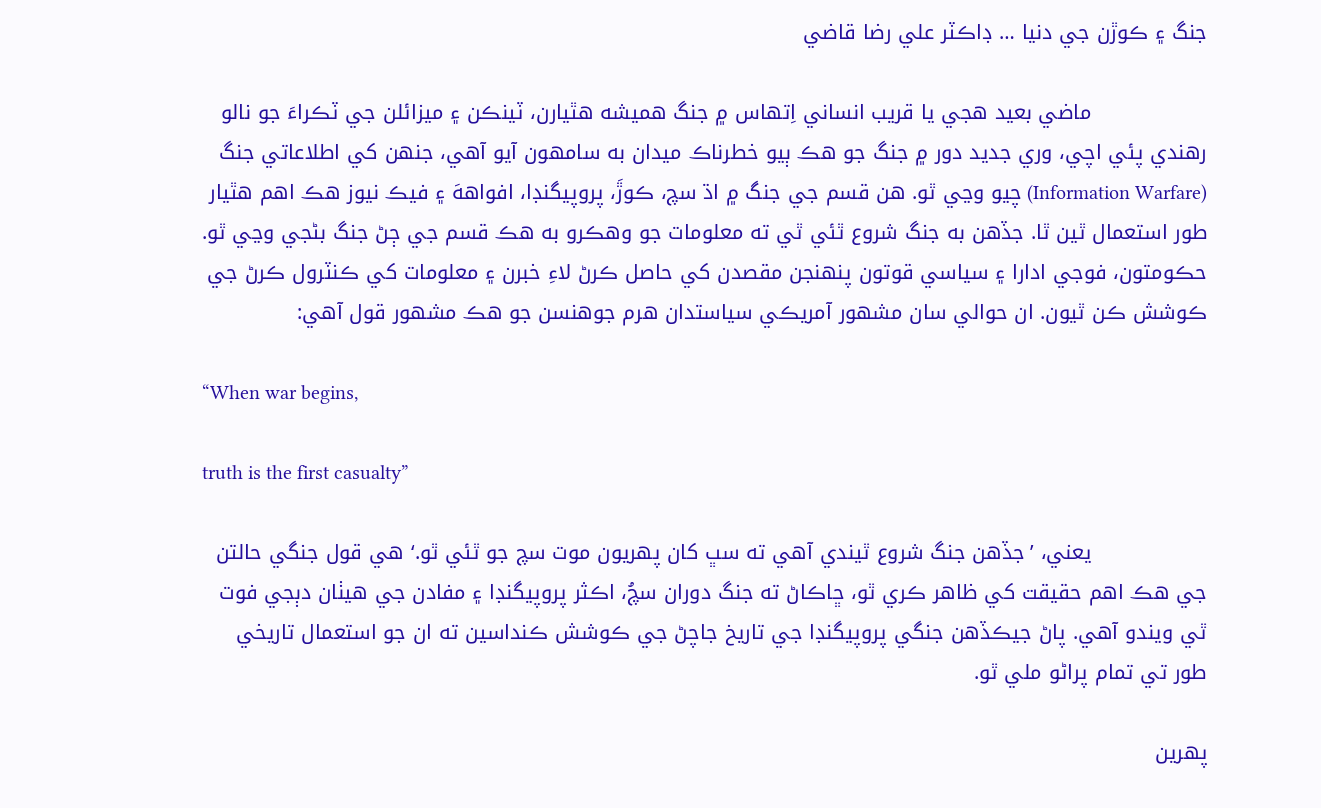جنگ ۽ ڪوڙن جي دنيا … ڊاڪٽر علي رضا قاضي

                 ماضي بعيد هجي يا قريب انساني اِتهاس ۾ جنگ هميشه هٿيارن، ٽينڪن ۽ ميزائلن جي ٽڪراءَ جو نالو رهندي پئي اچي، وري جديد دور ۾ جنگ جو هڪ ٻيو خطرناڪ ميدان به سامهون آيو آهي، جنهن کي اطلاعاتي جنگ (Information Warfare) چيو وڃي ٿو. هن قسم جي جنگ ۾ اڌ سچ، ڪوڙَ، پروپيگنڊا، افواههَ ۽ فيڪ نيوز هڪ اهم هٿيار طور استعمال ٿين ٿا. جڏهن به جنگ شروع ٿئي ٿي ته معلومات جو وهڪرو به هڪ قسم جي ڄڻ جنگ بڻجي وڃي ٿو. حڪومتون، فوجي ادارا ۽ سياسي قوتون پنهنجن مقصدن کي حاصل ڪرڻ لاءِ خبرن ۽ معلومات کي ڪنٽرول ڪرڻ جي ڪوشش ڪن ٿيون. ان حوالي سان مشهور آمريڪي سياستدان هرم جوهنسن جو هڪ مشهور قول آهي:

“When war begins,

truth is the first casualty”

                 يعني، ’جڏهن جنگ شروع ٿيندي آهي ته سڀ کان پهريون موت سچ جو ٿئي ٿو.‘ هي قول جنگي حالتن جي هڪ اهم حقيقت کي ظاهر ڪري ٿو، ڇاڪاڻ ته جنگ دوران سچُ، اڪثر پروپيگنڊا ۽ مفادن جي هيٺان دٻجي فوت ٿي ويندو آهي. پاڻ جيڪڏهن جنگي پروپيگنڊا جي تاريخ جاچڻ جي ڪوشش ڪنداسين ته ان جو استعمال تاريخي طور تي تمام پراڻو ملي ٿو.

پهرين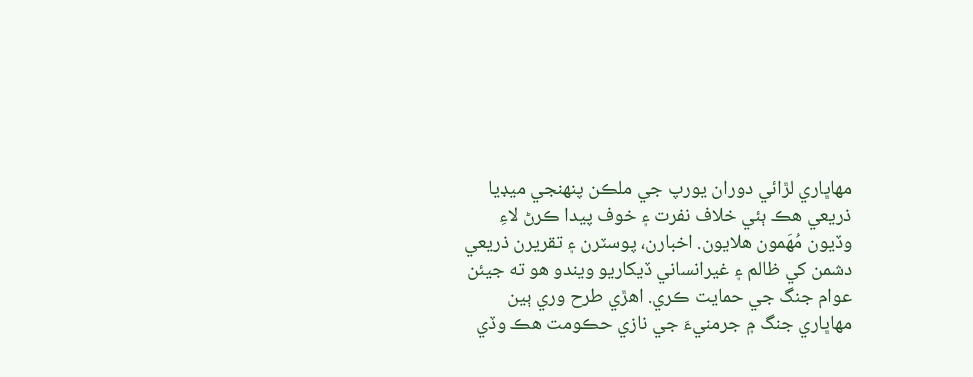مهاڀاري لڙائي دوران يورپ جي ملڪن پنهنجي ميڊيا ذريعي هڪ ٻئي خلاف نفرت ۽ خوف پيدا ڪرڻ لاءِ وڏيون مُهَمون هلايون. اخبارن، پوسٽرن ۽ تقريرن ذريعي دشمن کي ظالم ۽ غيرانساني ڏيکاريو ويندو هو ته جيئن عوام جنگ جي حمايت ڪري. اهڙي طرح وري ٻين مهاڀاري جنگ ۾ جرمنيءَ جي نازي حڪومت هڪ وڏي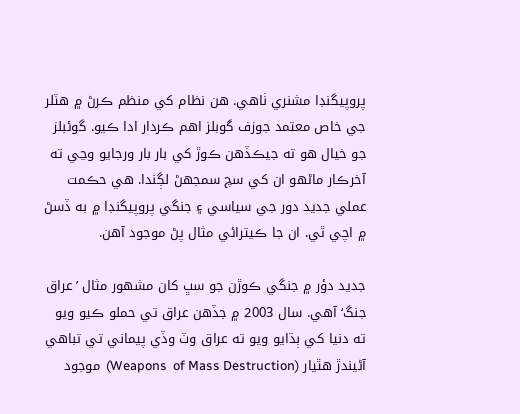پروپيگنڊا مشنري ٺاهي. هن نظام کي منظم ڪرڻ ۾ هٽلر جي خاص معتمد جوزف گوبلز اهم ڪردار ادا ڪيو. گوئبلز جو خيال هو ته جيڪڏهن ڪوڙ کي بار بار ورجايو وڃي ته آخرڪار ماڻهو ان کي سچ سمجهڻ لڳندا. هي حڪمت عملي جديد دور جي سياسي ۽ جنگي پروپيگنڊا ۾ به ڏسڻ ۾ اچي ٿي. ان جا ڪيترائي مثال پڻ موجود آهن.

جديد دؤر ۾ جنگي ڪوڙن جو سڀ کان مشهور مثال ’عراق جنگ‘ آهي. سال 2003 ۾ جڏهن عراق تي حملو ڪيو ويو ته دنيا کي ٻڌايو ويو ته عراق وٽ وڏي پيماني تي تباهي آڻيندڙ هٿيار (Weapons  of Mass Destruction)  موجود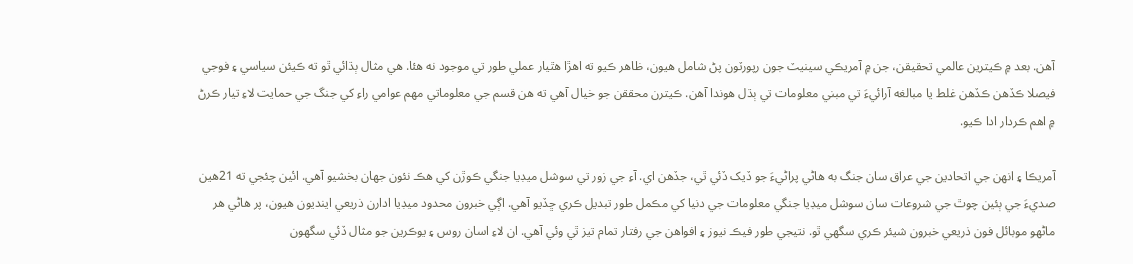آهن. بعد ۾ ڪيترين عالمي تحقيقن، جن ۾ آمريڪي سينيٽ جون رپورٽون پڻ شامل هيون، ظاهر ڪيو ته اهڙا هٿيار عملي طور تي موجود نه هئا. هي مثال ٻڌائي ٿو ته ڪيئن سياسي ۽ فوجي فيصلا ڪڏهن ڪڏهن غلط يا مبالغه آرائيءَ تي مبني معلومات تي ٻڌل هوندا آهن. ڪيترن محققن جو خيال آهي ته هن قسم جي معلوماتي مهم عوامي راءِ کي جنگ جي حمايت لاءِ تيار ڪرڻ ۾ اهم ڪردار ادا ڪيو.

آمريڪا ۽ انهن جي اتحادين جي عراق سان جنگ به هاڻي پراڻيءَ جو ڏيک ڏئي ٿي، جڏهن اي. آءِ جي زور تي سوشل ميڊيا جنگي ڪوڙن کي هڪ نئون جهان بخشيو آهي. ائين چئجي ته 21هين صديءَ جي ٻئين چوٿ جي شروعات سان سوشل ميڊيا جنگي معلومات جي دنيا کي مڪمل طور تبديل ڪري ڇڏيو آهي. اڳي خبرون محدود ميڊيا ادارن ذريعي اينديون هيون، پر هاڻي هر ماڻهو موبائل فون ذريعي خبرون شيئر ڪري سگهي ٿو. نتيجي طور فيڪ نيوز ۽ افواهن جي رفتار تمام تيز ٿي وئي آهي. ان لاءِ اسان روس ۽ يوڪرين جو مثال ڏئي سگهون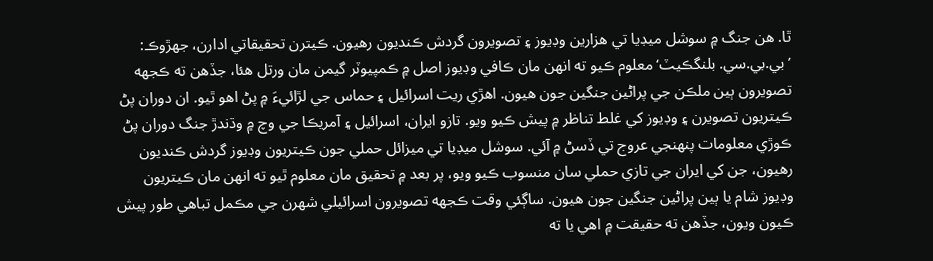ٿا. هن جنگ ۾ سوشل ميڊيا تي هزارين وڊيوز ۽ تصويرون گردش ڪنديون رهيون. ڪيترن تحقيقاتي ادارن، جهڙوڪ: ’بي.بي.سي. بلنگڪيٽ‘ معلوم ڪيو ته انهن مان ڪافي وڊيوز اصل ۾ ڪمپيوٽر گيمن مان ورتل هئا، جڏهن ته ڪجهه تصويرون ٻين ملڪن جي پراڻين جنگين جون هيون. اهڙي ريت اسرائيل ۽ حماس جي لڙائيءَ ۾ پڻ اهو ٿيو. ان دوران پڻ ڪيتريون تصويرن ۽ وڊيوز کي غلط تناظر ۾ پيش ڪيو ويو. تازو ايران، اسرائيل ۽ آمريڪا جي وچ ۾ وڌندڙ جنگ دوران پڻ ڪوڙي معلومات پنهنجي عروج تي ڏسڻ ۾ آئي. سوشل ميڊيا تي ميزائل حملي جون ڪيتريون وڊيوز گردش ڪنديون رهيون، جن کي ايران جي تازي حملي سان منسوب ڪيو ويو، پر بعد ۾ تحقيق مان معلوم ٿيو ته انهن مان ڪيتريون وڊيوز شام يا ٻين پراڻين جنگين جون هيون. ساڳئي وقت ڪجهه تصويرون اسرائيلي شهرن جي مڪمل تباهي طور پيش ڪيون ويون، جڏهن ته حقيقت ۾ اهي يا ته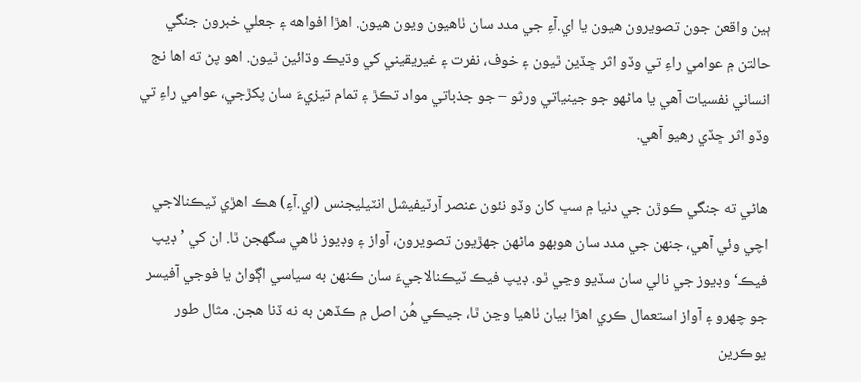ٻين واقعن جون تصويرون هيون يا اي.آءِ جي مدد سان ٺاهيون ويون هيون. اهڙا افواهه ۽ جعلي خبرون جنگي حالتن ۾ عوامي راءِ تي وڏو اثر ڇڏين ٿيون ۽ خوف، نفرت ۽ غيريقيني کي وڌيڪ وڌائين ٿيون. اهو پڻ ته اها نج انساني نفسيات آهي يا ماڻهو جو جينياتي ورثو – جو جذباتي مواد تڪڙ ۽ تمام تيزيءَ سان پکڙجي، عوامي راءِ تي وڏو اثر ڇڏي رهيو آهي.

هاڻي ته جنگي ڪوڙن جي دنيا ۾ سڀ کان وڏو نئون عنصر آرٽيفيشل انٽيليجنس (اي.آءِ) هڪ اهڙي ٽيڪنالاجي اچي وئي آهي، جنهن جي مدد سان هوبهو ماڻهن جهڙيون تصويرون، آواز ۽ وڊيوز ٺاهي سگهجن ٿا. ان کي ’ڊيپ فيڪ‘ وڊيوز جي نالي سان سڏيو وڃي ٿو. ڊيپ فيڪ ٽيڪنالاجيءَ سان ڪنهن به سياسي اڳواڻ يا فوجي آفيسر جو چهرو ۽ آواز استعمال ڪري اهڙا بيان ٺاهيا وڃن ٿا، جيڪي هُن اصل ۾ ڪڏهن به نه ڏنا هجن. مثال طور يوڪرين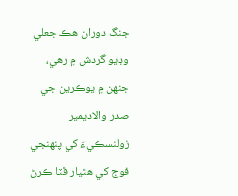جنگ دوران هڪ جعلي وڊيو گردش ۾ رهي، جنهن ۾ يوڪرين جي صدر والاديمير زولنسڪيءَ کي پنهنجي فوج کي هٿيار ڦٽا ڪرڻ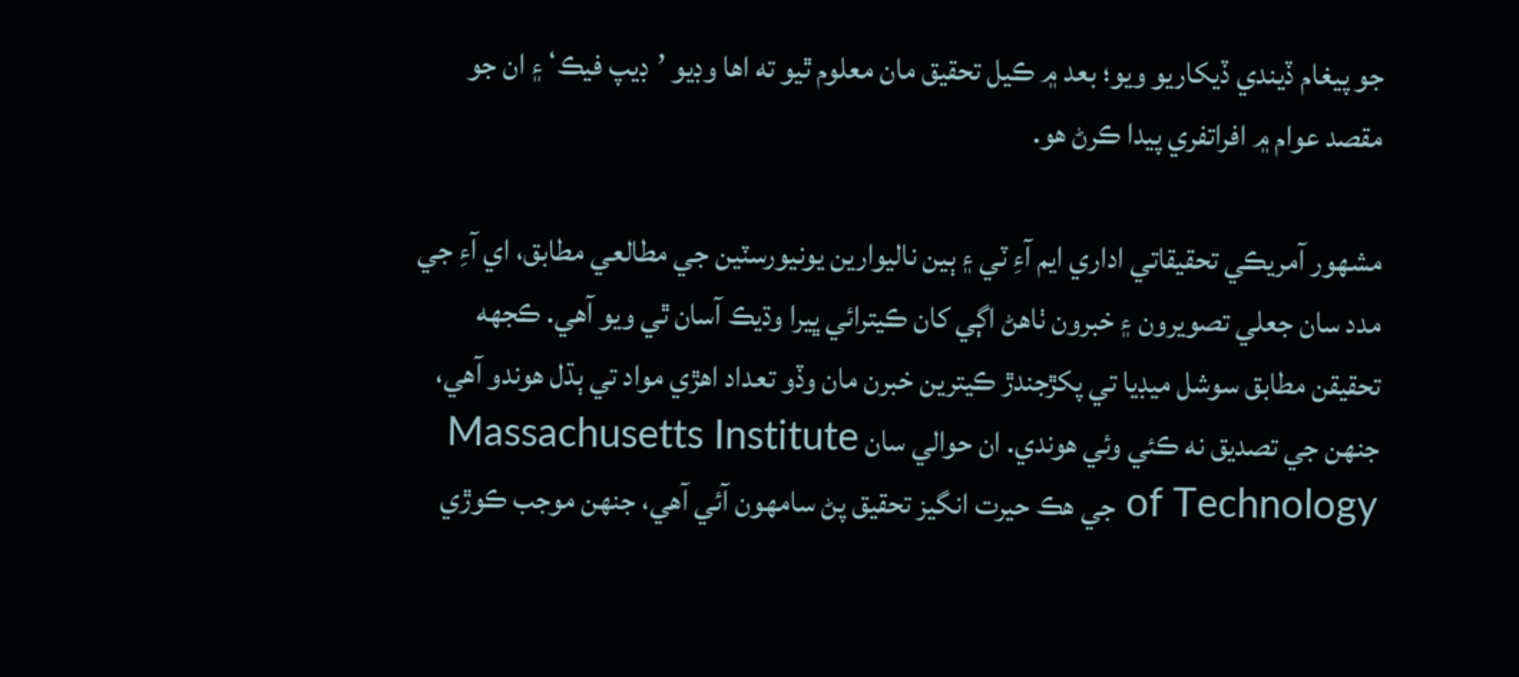جو پيغام ڏيندي ڏيکاريو ويو؛ بعد ۾ ڪيل تحقيق مان معلوم ٿيو ته اها وڊيو ’ڊيپ فيڪ‘ ۽ ان جو مقصد عوام ۾ افراتفري پيدا ڪرڻ هو.

مشهور آمريڪي تحقيقاتي اداري ايم آءِ ٽي ۽ ٻين ناليوارين يونيورسٽين جي مطالعي مطابق، اي آءِ جي مدد سان جعلي تصويرون ۽ خبرون ٺاهڻ اڳي کان ڪيترائي ڀيرا وڌيڪ آسان ٿي ويو آهي. ڪجهه تحقيقن مطابق سوشل ميڊيا تي پکڙجندڙ ڪيترين خبرن مان وڏو تعداد اهڙي مواد تي ٻڌل هوندو آهي، جنهن جي تصديق نه ڪئي وئي هوندي. ان حوالي سان Massachusetts Institute of Technology جي هڪ حيرت انگيز تحقيق پڻ سامهون آئي آهي، جنهن موجب ڪوڙي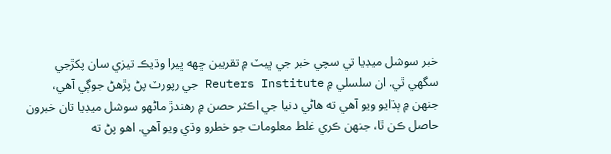خبر سوشل ميڊيا تي سچي خبر جي ڀيٽ ۾ تقريبن ڇهه ڀيرا وڌيڪ تيزي سان پکڙجي سگهي ٿي. ان سلسلي ۾ Reuters Institute جي رپورٽ پڻ پڙهڻ جوڳي آهي، جنهن ۾ ٻڌايو ويو آهي ته هاڻي دنيا جي اڪثر حصن ۾ رهندڙ ماڻهو سوشل ميڊيا تان خبرون حاصل ڪن ٿا، جنهن ڪري غلط معلومات جو خطرو وڌي ويو آهي. اهو پڻ ته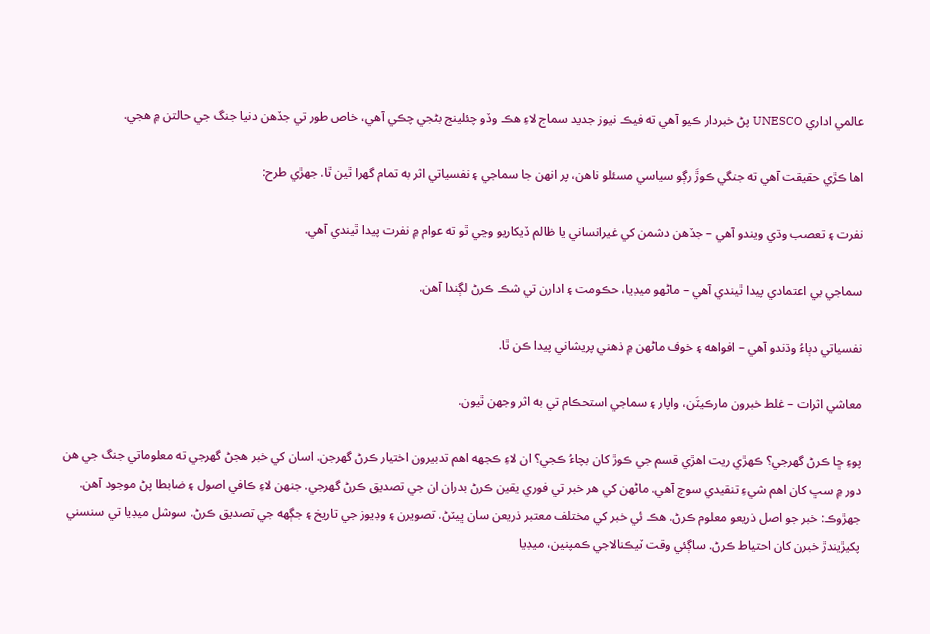عالمي اداري UNESCO پڻ خبردار ڪيو آهي ته فيڪ نيوز جديد سماج لاءِ هڪ وڏو چئلينج بڻجي چڪي آهي، خاص طور تي جڏهن دنيا جنگ جي حالتن ۾ هجي.

اها ڪڙي حقيقت آهي ته جنگي ڪوڙَ رڳو سياسي مسئلو ناهن، پر انهن جا سماجي ۽ نفسياتي اثر به تمام گهرا ٿين ٿا. جهڙي طرح:

نفرت ۽ تعصب وڌي ويندو آهي – جڏهن دشمن کي غيرانساني يا ظالم ڏيکاريو وڃي ٿو ته عوام ۾ نفرت پيدا ٿيندي آهي.

سماجي بي اعتمادي پيدا ٿيندي آهي – ماڻهو ميڊيا، حڪومت ۽ ادارن تي شڪ ڪرڻ لڳندا آهن.

نفسياتي دٻاءُ وڌندو آهي – افواهه ۽ خوف ماڻهن ۾ ذهني پريشاني پيدا ڪن ٿا.

معاشي اثرات – غلط خبرون مارڪيٽَن، واپار ۽ سماجي استحڪام تي به اثر وجهن ٿيون.

پوءِ ڇا ڪرڻ گهرجي؟ ڪهڙي ريت اهڙي قسم جي ڪوڙ کان بچاءُ ڪجي؟ ان لاءِ ڪجهه اهم تدبيرون اختيار ڪرڻ گهرجن. اسان کي خبر هجڻ گهرجي ته معلوماتي جنگ جي هن دور ۾ سڀ کان اهم شيءِ تنقيدي سوچ آهي. ماڻهن کي هر خبر تي فوري يقين ڪرڻ بدران ان جي تصديق ڪرڻ گهرجي. جنهن لاءِ ڪافي اصول ۽ ضابطا پڻ موجود آهن. جهڙوڪ: خبر جو اصل ذريعو معلوم ڪرڻ. هڪ ئي خبر کي مختلف معتبر ذريعن سان ڀيٽڻ. تصويرن ۽ وڊيوز جي تاريخ ۽ جڳهه جي تصديق ڪرڻ. سوشل ميڊيا تي سنسني پکيڙيندڙ خبرن کان احتياط ڪرڻ. ساڳئي وقت ٽيڪنالاجي ڪمپنين، ميڊيا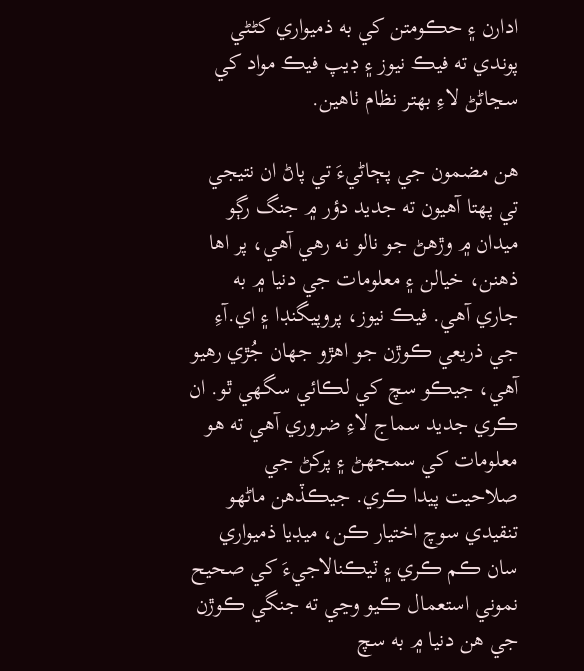ادارن ۽ حڪومتن کي به ذميواري کڻڻي پوندي ته فيڪ نيوز ۽ ڊيپ فيڪ مواد کي سڃاڻڻ لاءِ بهتر نظام ٺاهين.

هن مضمون جي پڄاڻيءَ تي پاڻ ان نتيجي تي پهتا آهيون ته جديد دؤر ۾ جنگ رڳو ميدان ۾ وڙهڻ جو نالو نه رهي آهي، پر اها ذهنن، خيالن ۽ معلومات جي دنيا ۾ به جاري آهي. فيڪ نيوز، پروپيگنڊا ۽ اي.آءِ جي ذريعي ڪوڙن جو اهڙو جهان جُڙي رهيو آهي، جيڪو سچ کي لڪائي سگهي ٿو. ان ڪري جديد سماج لاءِ ضروري آهي ته هو معلومات کي سمجهڻ ۽ پرکڻ جي صلاحيت پيدا ڪري. جيڪڏهن ماڻهو تنقيدي سوچ اختيار ڪن، ميڊيا ذميواري سان ڪم ڪري ۽ ٽيڪنالاجيءَ کي صحيح نموني استعمال ڪيو وڃي ته جنگي ڪوڙن جي هن دنيا ۾ به سچ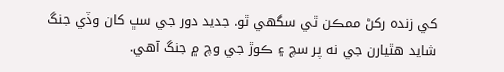کي زنده رکڻ ممڪن ٿي سگهي ٿو. جديد دور جي سڀ کان وڏي جنگ شايد هٿيارن جي نه پر سچ ۽ ڪوڙ جي وچ ۾ جنگ آهي.